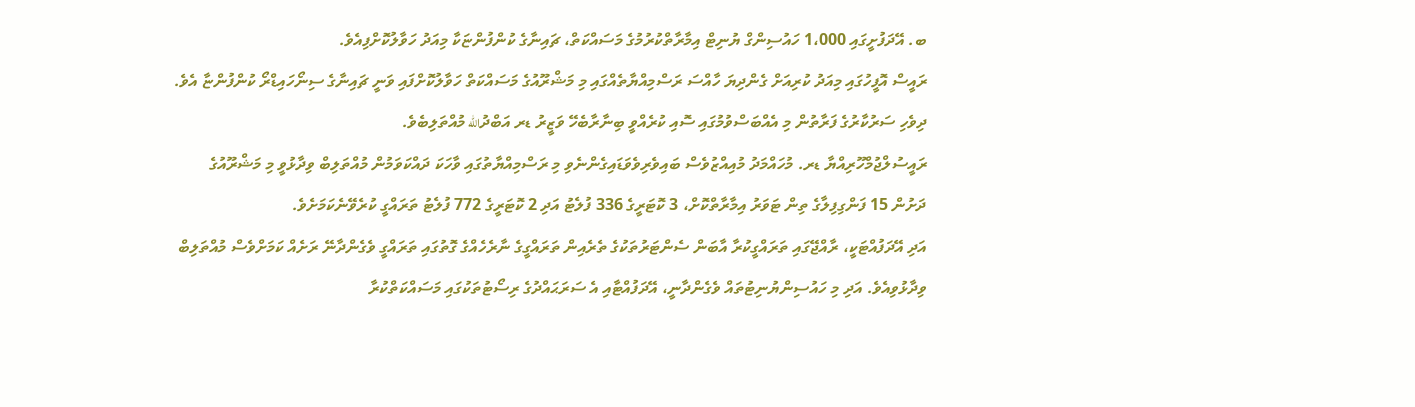ބ. އޭދަފުށީގައި 1،000 ހައުސިންގް ޔުނިޓް އިމާރާތްކުރުމުގެ މަސައްކަތް، ޗައިނާގެ ކުންފުންޏަކާ މިއަދު ހަވާލުކޮށްފިއެވެ.
ރައީސް އޮފީހުގައި މިއަދު ކުރިއަށް ގެންދިޔަ ހާއްސަ ރަސްމިއްޔާތެއްގައި މި މަޝްރޫއުގެ މަސައްކަތް ހަވާލުކޮށްފައި ވަނީ ޗައިނާގެ ސިނޯހައިޑްރޯ ކުންފުންޏާ އެވެ. ދިވެހި ސަރުކާރުގެ ފަރާތުން މި އެއްބަސްވުމުގައި ސޮއި ކުރެއްވީ ބިނާރާބެހޭ ވަޒީރު ޑރ އަބްދުالله މުއްތަލިބެވެ.
ރައީސުލްޖުމްހޫރިއްޔާ ޑރ. މުހައްމަދު މުއިއްޒުވެސް ބައިވެރިވެވަޑައިގެންނެވި މި ރަސްމިއްޔާތުގައި ވާހަކަ ދައްކަވަމުން މުއްތަލިބް ވިދާޅުވީ މި މަޝްރޫއުގެ ދަށުން 15 ފަންގިފިލާގެ ތިން ޓަވަރު އިމާރާތްކޮށް، 3 ކޮޓަރީގެ 336 ފުލެޓު އަދި 2 ކޮޓަރީގެ 772 ފުލެޓު ތަރައްގީ ކުރެވޭނެކަމަށެވެ.
އަދި އޭދަފުއްޓަކީ، ރާއްޖޭގައި ތަރައްގީކުރާ އާބަން ސެންޓަރުތަކުގެ ތެރެއިން ތަރައްގީގެ ނާރެހެއްގެ ގޮތުގައި ތަރައްގީ ވެގެންދާނޭ ރަށެއް ކަމަށްވެސް މުއްތަލިބް ވިދާޅުވިއެވެ. އަދި މި ހައުސިންޔުނިޓުތައް ވެގެންދާނީ، އޭދަފުއްޓާއި އެ ސަރަޙައްދުގެ ރިސޯޓުތަކުގައި މަސައްކަތްކުރާ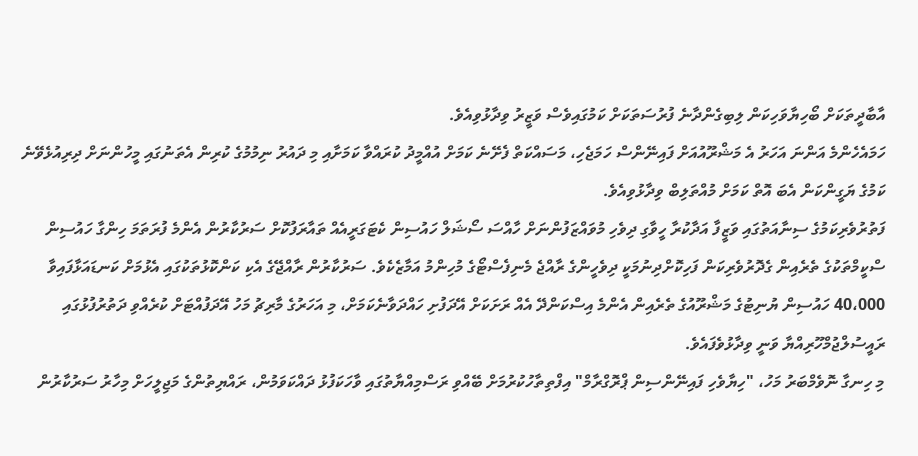އާބާދީތަކަށް ބޯހިޔާވަހިކަން ލިބިގެންދާނެ ފުރުސަތަކަށް ކަމުގައިވެސް ވަޒީރު ވިދާޅުވިއެވެ.
ހަމައެހެންމެ އަންނަ އަހަރު އެ މަޝްރޫއުއަށް ފައިނޭންސް ހަމަޖެހި، މަސައްކަތް ފެށޭނެ ކަމަށް އުއްމީދު ކުރައްވާ ކަމަށާއި މި ދައުރު ނިމުމުގެ ކުރިން އެތަނުގައި މީހުންނަށް ދިރިއުޅެވޭނެ ކަމުގެ ޔަގީންކަން އެބަ އޮތް ކަމަށް މުއްތަލިބް ވިދާޅުވިއެވެ.
ފަތުރުވެރިކަމުގެ ސިނާއަތުގައި ވަޒީފާ އަދާކުރާ ހީވާގި ދިވެހި މުވައްޒަފުންނަށް ހާއްސަ ސޯޝަލް ހައުސިން ކެޓަގަރީއެއް ތައާރަފުކޮށް ސަރުކާރުން އެންމެ ފުރަތަމަ ހިންގާ ހައުސިން ސްކީމްތަކުގެ ތެރެއިން ގެދޮރުވެރިކަން ފަހިކޮށްދިނުމަކީ ދިވެހީންގެ ރާއްޖެ މެނިފެސްޓޯގެ މުހިންމު އަމާޒެކެވެ. ސަރުކާރުން ރާއްޖޭގެ އެކި ކަންކޮޅުތަކުގައި އެޅުމަށް ކަނޑައަޅާފައިވާ 40،000 ހައުސިން ޔުނިޓުގެ މަޝްރޫއުގެ ތެރެއިން އެންމެ އިސްކަންދޭ އެއް ރަށަކަށް އޭދަފުށި ހައްދަވާނެކަމަށް، މި އަހަރުގެ މާރިޗު މަހު އޭދަފުއްޓަށް ކުރެއްވި ދަތުރުފުޅުގައި ރައީސުލްޖުމްހޫރިއްޔާ ވަނީ ވިދާޅުވެފައެވެ.
މި ހިނގާ ނޮވެމްބަރު މަހު، "ހިޔާވެހި ފައިނޭންސިން ޕްރޮގްރާމް" އިފްތިތާހުކުރުމަށް ބޭއްވި ރަސްމިއްޔާތުގައި ވާހަކަފުޅު ދައްކަވަމުން، ރައްޔިތުންގެ މަޖިލީހަށް މިހާރު ސަރުކާރުން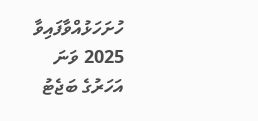ހުށަހަޅުއްވާފައިވާ 2025 ވަނަ އަހަރުގެ ބަޖެޓު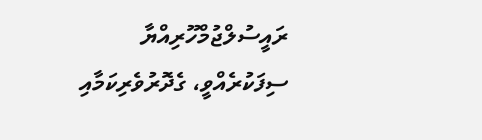ރައީސުލްޖުމްހޫރިއްޔާ ސިފަކުރެއްވީ، ގެދޮރުވެރިކަމާއި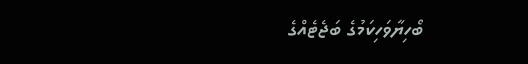ބޯހިޔާވަހިކަމުގެ ބަޖެޓެއްގެ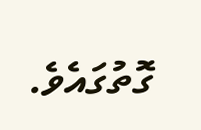ގޮތުގައެވެ.